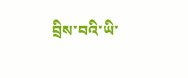བྲིས་བའི་ཡི་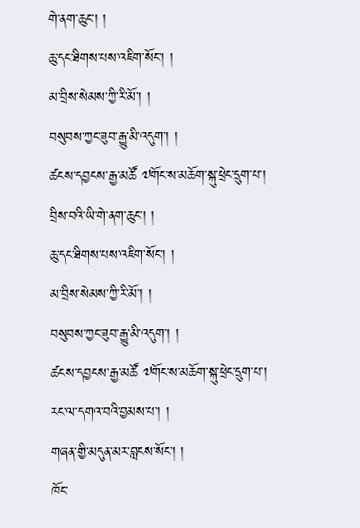གེ་ནག་ཆུང་། །
ཆུ་དང་ཐིགས་པས་འཇིག་སོང་། །
མ་བྲིས་སེམས་ཀྱི་རི་མོ་། །
བསུབས་ཀྱང་ཟུབ་རྒྱུ་མི་འདུག་། །
ཚངས་དབྱངས་རྒྱ་མཚོ ༧གོང་ས་མཆོག་སྐུ་ཕྲེང་དྲུག་པ་།
བྲིས་བའི་ཡི་གེ་ནག་ཆུང་། །
ཆུ་དང་ཐིགས་པས་འཇིག་སོང་། །
མ་བྲིས་སེམས་ཀྱི་རི་མོ་། །
བསུབས་ཀྱང་ཟུབ་རྒྱུ་མི་འདུག་། །
ཚངས་དབྱངས་རྒྱ་མཚོ ༧གོང་ས་མཆོག་སྐུ་ཕྲེང་དྲུག་པ་།
རང་ལ་དགའ་བའི་བྱམས་པ་། །
གཞན་གྱི་མདུན་མར་བླངས་སོང་། །
ཁོང་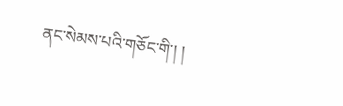ནང་སེམས་པའི་གཅོང་གི་། །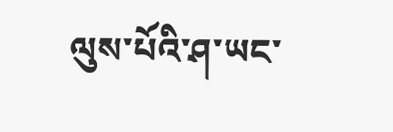ལུས་པོའི་ཤ་ཡང་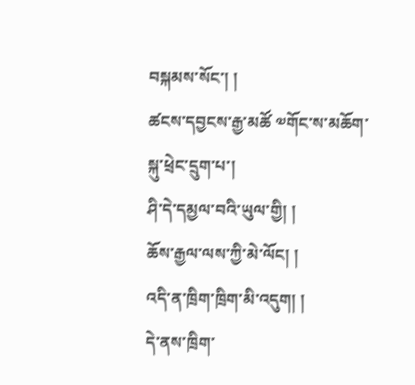བསྐམས་སོང་། །
ཚངས་དབྱངས་རྒྱ་མཚོ ༧གོང་ས་མཆོག་སྐུ་ཕྲེང་དྲུག་པ་།
ཤི་དེ་དམྱལ་བའི་ཡུལ་གྱི། །
ཆོས་རྒྱལ་ལས་ཀྱི་མེ་ལོང། །
འདི་ན་ཁྲིག་ཁྲིག་མི་འདུག། །
དེ་ནས་ཁྲིག་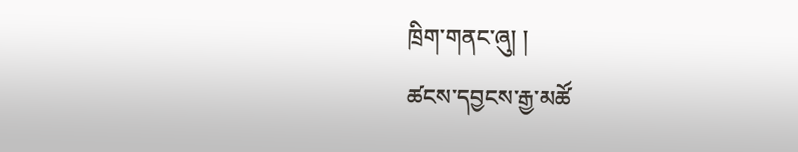ཁྲིག་གནང་ཞུ། །
ཚངས་དབྱངས་རྒྱ་མཚོ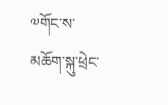༧གོང་ས་མཆོག་སྐུ་ཕྲེང་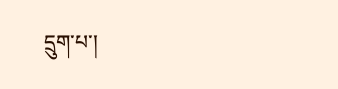དྲུག་པ་།